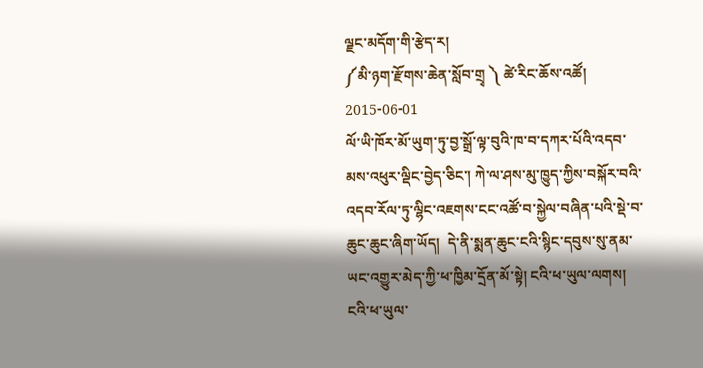ལྗང་མདོག་གི་རྩེད་ར།
༼མི་ཉག་རྫོགས་ཆེན་སློབ་གྲྭ ༽ ཚེ་རིང་ཆོས་འཚོ།        2015-06-01
ལོ་ཡི་ཁོར་མོ་ཡུག་ཏུ་བྱ་སྒྲོ་ལྟ་བུའི་ཁ་བ་དཀར་པོའི་འདབ་མས་འཕུར་ལྡིང་བྱེད་ཅིང་། ཀེ་ལ་ཤས་མུ་ཁྱུད་ཀྱིས་བསྐོར་བའི་འདབ་རོལ་ཏུ་ལྷིང་འཇགས་ངང་འཚོ་བ་སྐྱེལ་བཞིན་པའི་སྡེ་བ་ཆུང་ཆུང་ཞིག་ཡོད།  དེ་ནི་སྨན་ཆུང་ངའི་སྙིང་དབུས་སུ་ནམ་ཡང་འགྱུར་མེད་ཀྱི་ཕ་ཁྱིམ་དྲོན་མོ་སྟེ། ངའི་ཕ་ཡུལ་ལགས།
ངའི་ཕ་ཡུལ་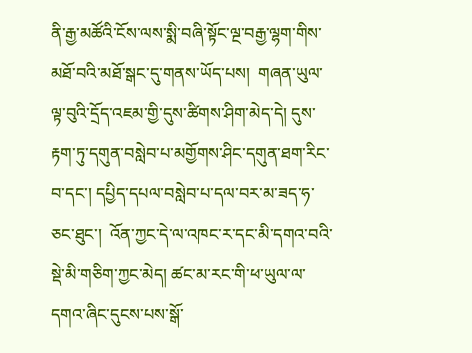ནི་རྒྱ་མཚོའི་ངོས་ལས་སྨི་བཞི་སྟོང་ལྔ་བརྒྱ་ལྷག་གིས་མཐོ་བའི་མཐོ་སྒང་དུ་གནས་ཡོད་པས།  གཞན་ཡུལ་ལྟ་བུའི་དྲོད་འཇམ་གྱི་དུས་ཚིགས་ཤིག་མེད་དེ། དུས་རྟག་ཏུ་དགུན་བསླེབ་པ་མགྱོགས་ཤིང་དགུན་ཐག་རིང་བ་དང་། དཔྱིད་དཔལ་བསླེབ་པ་དལ་བར་མ་ཟད་ཧ་ཅང་ཐུང་།  འོན་ཀྱང་དེ་ལ་འཁང་ར་དང་མི་དགའ་བའི་སྡེ་མི་གཅིག་ཀྱང་མེད། ཚང་མ་རང་གི་ཕ་ཡུལ་ལ་དགའ་ཞིང་དུངས་པས་སྒོ་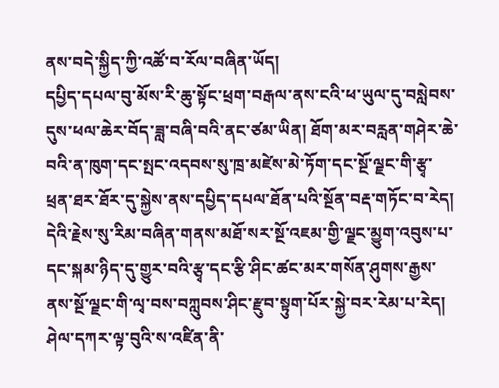ནས་བདེ་སྐྱིད་ཀྱི་འཚོ་བ་རོལ་བཞིན་ཡོད།
དཔྱིད་དཔལ་བུ་མོས་རི་ཆུ་སྟོང་ཕྲག་བརྒལ་ནས་ངའི་ཕ་ཡུལ་དུ་བསླེབས་དུས་ཕལ་ཆེར་བོད་ཟླ་བཞི་བའི་ནང་ཙམ་ཡིན། ཐོག་མར་བརླན་གཤེར་ཆེ་བའི་ན་ཁུག་དང་སྤང་འདབས་སུ་ཁྲ་མཛེས་མེ་ཏོག་དང་སྔོ་ལྗང་གི་རྩྭ་ཕྲན་ཐར་ཐོར་དུ་སྐྱེས་ནས་དཔྱིད་དཔལ་ཐོན་པའི་སྔོན་བརྡ་གཏོང་བ་རེད། དེའི་རྗེས་སུ་རིམ་བཞིན་གནས་མཐོ་སར་སྔོ་འཇམ་གྱི་ལྗང་མྱུག་འབུས་པ་དང་སྐམ་ཉིད་དུ་གྱུར་བའི་རྩྭ་དང་རྩི་ཤིང་ཚང་མར་གསོན་ཤུགས་རྒྱས་ནས་སྔོ་ལྗང་གི་ལྭ་བས་བཀླུབས་ཤིང་རྫུབ་སྟུག་པོར་སྐྱེ་བར་རེམ་པ་རེད།  ཤེལ་དཀར་ལྟ་བུའི་ས་འཛིན་ནི་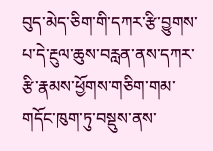བུད་མེད་ཅིག་གི་དཀར་རྩི་བྱུགས་པ་དེ་རྔུལ་ཆུས་བརླན་ནས་དཀར་རྩི་རྣམས་ཕྱོགས་གཅིག་གམ་གདོང་ཁུག་ཏུ་བསྡུས་ནས་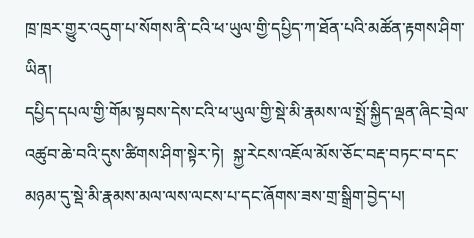ཁྲ་ཁྲར་གྱུར་འདུག་པ་སོགས་ནི་ངའི་ཕ་ཡུལ་གྱི་དཔྱིད་ཀ་ཐོན་པའི་མཚོན་རྟགས་ཤིག་ཡིན།
དཔྱིད་དཔལ་གྱི་གོམ་སྟབས་དེས་ངའི་ཕ་ཡུལ་གྱི་སྡེ་མི་རྣམས་ལ་སྤྲོ་སྐྱིད་ལྡན་ཞིང་བྲེལ་འཚུབ་ཆེ་བའི་དུས་ཚིགས་ཤིག་སྟེར་ཏེ།  སྐྱ་རེངས་འཇོལ་མོས་ཅོང་བརྡ་བཏང་བ་དང་མཉམ་དུ་སྡེ་མི་རྣམས་མལ་ལས་ལངས་པ་དང་ཞོགས་ཟས་གྲ་སྒྲིག་བྱེད་པ།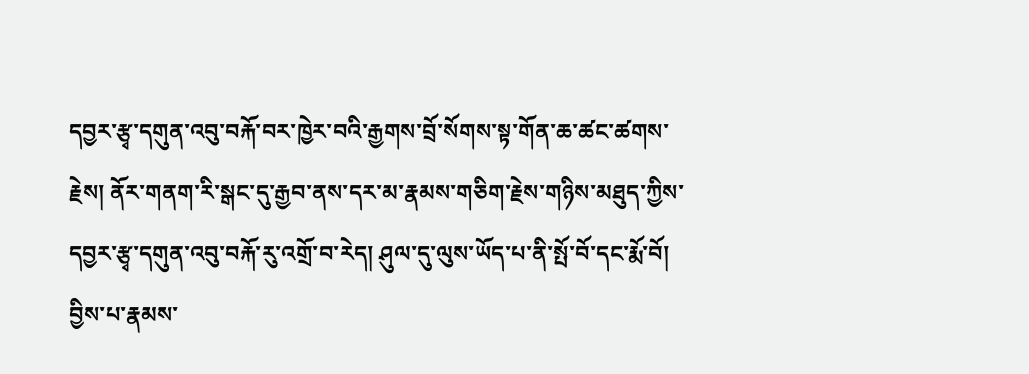དབྱར་རྩྭ་དགུན་འབུ་བརྐོ་བར་ཁྱེར་བའི་རྒྱགས་བྲོ་སོགས་སྟ་གོན་ཆ་ཚང་ཚགས་རྗེས། ནོར་གནག་རི་སྒང་དུ་རྒྱབ་ནས་དར་མ་རྣམས་གཅིག་རྗེས་གཉིས་མཐུད་ཀྱིས་དབྱར་རྩྭ་དགུན་འབུ་བརྐོ་རུ་འགྲོ་བ་རེད། ཤུལ་དུ་ལུས་ཡོད་པ་ནི་སྤོ་བོ་དང་རྨོ་བོ། བྱིས་པ་རྣམས་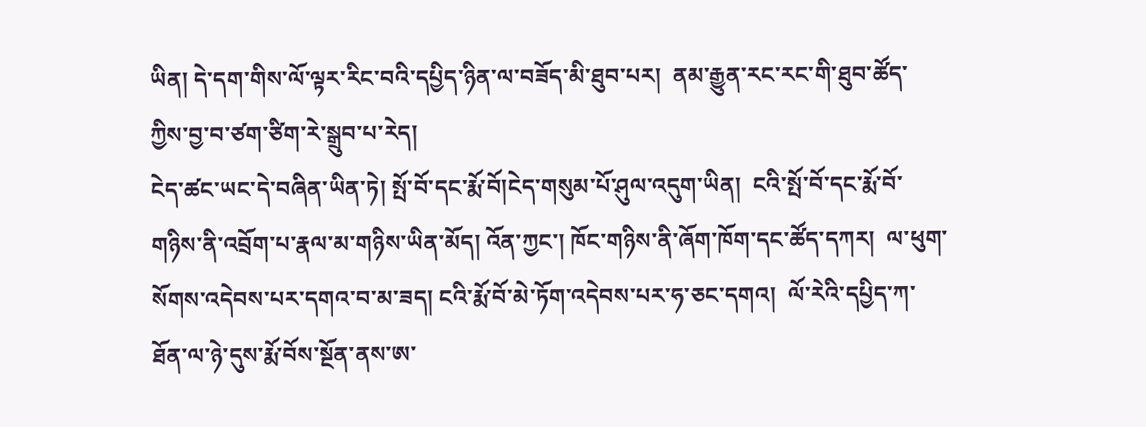ཡིན། དེ་དག་གིས་ལོ་ལྟར་རིང་བའི་དཔྱིད་ཉིན་ལ་བཟོད་མི་ཐུབ་པར།  ནམ་རྒྱུན་རང་རང་གི་ཐུབ་ཚོད་ཀྱིས་བྱ་བ་ཙག་ཙིག་རེ་སྒྲུབ་པ་རེད།
ངེད་ཚང་ཡང་དེ་བཞིན་ཡིན་ཏེ། སྤོ་བོ་དང་རྨོ་བོ།ངེད་གསུམ་པོ་ཤུལ་འདུག་ཡིན།  ངའི་སྤོ་བོ་དང་རྨོ་བོ་གཉིས་ནི་འབྲོག་པ་རྣལ་མ་གཉིས་ཡིན་མོད། འོན་ཀྱང་། ཁོང་གཉིས་ནི་ཞོག་ཁོག་དང་ཚོད་དཀར།  ལ་ཕུག་སོགས་འདེབས་པར་དགའ་བ་མ་ཟད། ངའི་རྨོ་བོ་མེ་ཏོག་འདེབས་པར་ཧ་ཅང་དགའ།  ལོ་རེའི་དཔྱིད་ཀ་ཐོན་ལ་ཉེ་དུས་རྨོ་བོས་སྔོན་ནས་ཨ་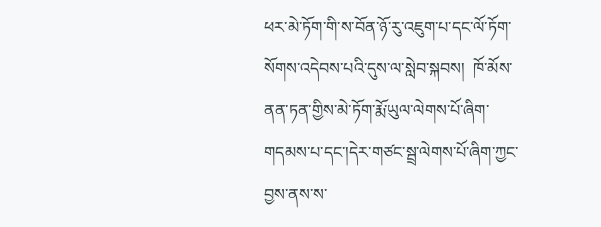ཕར་མེ་ཏོག་གི་ས་བོན་ཉོ་རུ་འཇུག་པ་དང་ལོ་ཏོག་སོགས་འདེབས་པའི་དུས་ལ་སླེབ་སྐབས།  ཁོ་མོས་ནན་ཏན་གྱིས་མེ་ཏོག་རྨོ་ཡུལ་ལེགས་པོ་ཞིག་གདམས་པ་དང་།དེར་གཙང་སྦྲ་ལེགས་པོ་ཞིག་ཀྱང་བྱས་ནས་ས་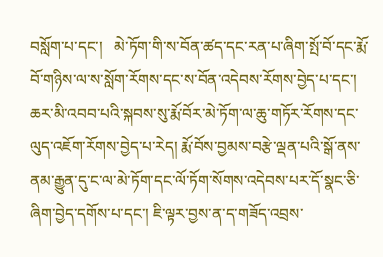བསློག་པ་དང་།   མེ་ཏོག་གི་ས་བོན་ཚད་དང་རན་པ་ཞིག་སྤོ་བོ་དང་རྨོ་བོ་གཉིས་ལ་ས་སློག་རོགས་དང་ས་བོན་འདེབས་རོགས་བྱེད་པ་དང་། ཆར་མི་འབབ་པའི་སྐབས་སུ་རྨོ་བོར་མེ་ཏོག་ལ་ཆུ་གཏོར་རོགས་དང་ལུད་འཇོག་རོགས་བྱེད་པ་རེད། རྨོ་བོས་བྱམས་བརྩེ་ལྡན་པའི་སྒོ་ནས་ནམ་རྒྱུན་དུ་ང་ལ་མེ་ཏོག་དང་ལོ་ཏོག་སོགས་འདེབས་པར་དོ་སྣང་ཅི་ཞིག་བྱེད་དགོས་པ་དང་། ཇི་ལྟར་བྱས་ན་ད་གཟོད་འབྲས་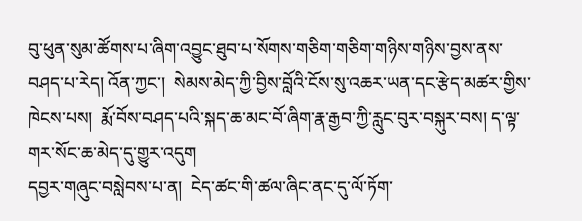བུ་ཕུན་སུམ་ཚོགས་པ་ཞིག་འབྱུང་ཐུབ་པ་སོགས་གཅིག་གཅིག་གཉིས་གཉིས་བྱས་ནས་བཤད་པ་རེད། འོན་ཀྱང་།  སེམས་མེད་ཀྱི་བྱིས་བློའི་ངོས་སུ་འཆར་ཡན་དང་རྩེད་མཚར་གྱིས་ཁེངས་པས།  རྨོ་བོས་བཤད་པའི་སྐད་ཆ་མང་བོ་ཞིག་རྣ་རྒྱབ་ཀྱི་རླུང་བུར་བསྐུར་བས། ད་ལྟ་གར་སོང་ཆ་མེད་དུ་གྱུར་འདུག
དབྱར་གཞུང་བསླེབས་པ་ན།  ངེད་ཚང་གི་ཚལ་ཞིང་ནང་དུ་ལོ་ཏོག་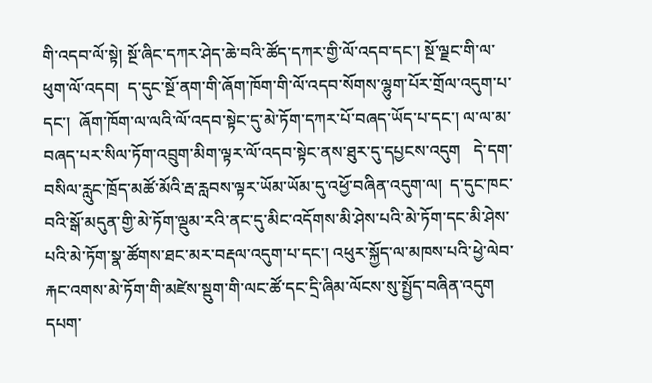གི་འདབ་ལོ་སྟེ། སྔོ་ཞིང་དཀར་ཤེད་ཆེ་བའི་ཚོད་དཀར་གྱི་ལོ་འདབ་དང་། སྔོ་ལྗང་གི་ལ་ཕུག་ལོ་འདབ།  ད་དུང་སྔོ་ནག་གི་ཞོག་ཁོག་གི་ལོ་འདབ་སོགས་ལྷུག་པོར་གྲོལ་འདུག་པ་དང་།  ཞོག་ཁོག་ལ་ལའི་ལོ་འདབ་སྟེང་དུ་མེ་ཏོག་དཀར་པོ་བཞད་ཡོད་པ་དང་། ལ་ལ་མ་བཞད་པར་སིལ་ཏོག་འབྲུག་མིག་ལྟར་ལོ་འདབ་སྟེང་ནས་ཐུར་དུ་དཔྱངས་འདུག   དེ་དག་བསིལ་རླུང་ཁྲོད་མཚོ་མོའི་རྦ་རླབས་ལྟར་ཡོམ་ཡོམ་དུ་འཕྱོ་བཞིན་འདུག་ལ།  ད་དུང་ཁང་བའི་སྒོ་མདུན་གྱི་མེ་ཏོག་ལྡུམ་རའི་ནང་དུ་མིང་འདོགས་མི་ཤེས་པའི་མེ་ཏོག་དང་མི་ཤེས་པའི་མེ་ཏོག་སྣ་ཚོགས་ཐང་མར་བརྡལ་འདུག་པ་དང་། འཕུར་སྐྱོད་ལ་མཁས་པའི་ཕྱེ་ལེབ་རྐང་འགས་མེ་ཏོག་གི་མཛེས་སྡུག་གི་ལང་ཚོ་དང་དྲི་ཞིམ་ལོངས་སུ་སྤྱོད་བཞིན་འདུག
དཔག་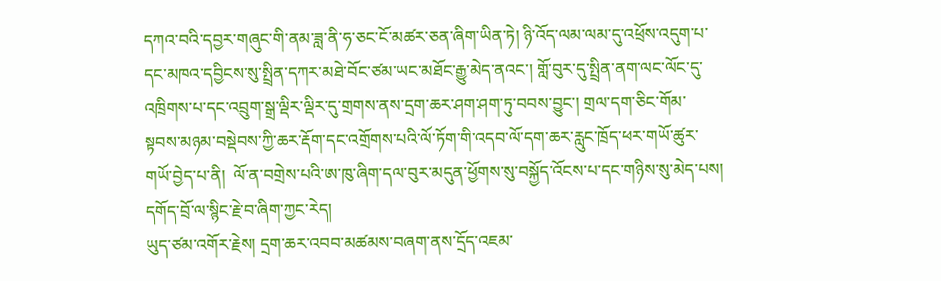དཀའ་བའི་དབྱར་གཞུང་གི་ནམ་ཟླ་ནི་ཧ་ཅང་ངོ་མཚར་ཅན་ཞིག་ཡིན་ཏེ། ཉི་འོད་ལམ་ལམ་དུ་འཕྲོས་འདུག་པ་དང་མཁའ་དབྱིངས་སུ་སྤྲིན་དཀར་མཐེ་བོང་ཙམ་ཡང་མཐོང་རྒྱུ་མེད་ནའང་། གློ་བུར་དུ་སྤྲིན་ནག་ལང་ལོང་དུ་འཁྲིགས་པ་དང་འབྲུག་སྒྲ་ལྡིར་ལྡིར་དུ་གྲགས་ནས་དྲག་ཆར་ཤག་ཤག་ཏུ་བབས་བྱུང་། གྲལ་དག་ཅིང་གོམ་སྟབས་མཉམ་བསྡེབས་ཀྱི་ཆར་རྡོག་དང་འགྲོགས་པའི་ལོ་ཏོག་གི་འདབ་ལོ་དག་ཆར་རླུང་ཁྲོད་ཕར་གཡོ་ཚུར་གཡོ་བྱེད་པ་ནི།  ལོ་ན་བགྲེས་པའི་ཨ་ཁུ་ཞིག་དལ་བུར་མདུན་ཕྱོགས་སུ་བསྐྱོད་འོངས་པ་དང་གཉིས་སུ་མེད་པས། དགོད་བྲོ་ལ་སྙིང་རྗེ་བ་ཞིག་ཀྱང་རེད།
ཡུད་ཙམ་འགོར་རྗེས། དྲག་ཆར་འབབ་མཚམས་བཞག་ནས་དྲོད་འཇམ་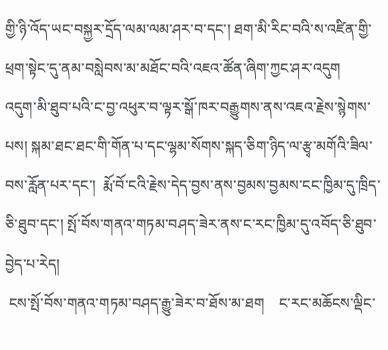གྱི་ཉི་འོད་ཡང་བསྐྱར་དྲོད་ལམ་ལམ་ཤར་བ་དང་། ཐག་མི་རིང་བའི་ས་འཛིན་གྱི་ཕྲག་སྟེང་དུ་ནམ་བསླེབས་མ་མཐོང་བའི་འཇའ་ཚོན་ཞིག་ཀྱང་ཤར་འདུག   འདུག་མི་ཐུབ་པའི་ང་བྱ་འཕུར་བ་ལྟར་སྒོ་ཁར་བརྒྱུགས་ནས་འཇའ་རྗེས་སྙེགས་པས། སྐམ་ཐང་ཐང་གི་གོན་པ་དང་ལྷམ་སོགས་སྐད་ཅིག་ཉིད་ལ་རྩྭ་མགོའི་ཟིལ་བས་རློན་པར་དང་།  རྨོ་བོ་ངའི་རྗེས་དེད་བྱས་ནས་བྱམས་བྱམས་ངང་ཁྱིམ་དུ་ཁྲིད་ཅི་ཐུབ་དང་། སྤོ་བོས་གནའ་གཏམ་བཤད་ཟེར་ནས་ང་རང་ཁྱིམ་དུ་འབོད་ཅི་ཐུབ་བྱེད་པ་རེད།
 ངས་སྤོ་བོས་གནའ་གཏམ་བཤད་རྒྱུ་ཟེར་བ་ཐོས་མ་ཐག    ང་རང་མཆོངས་ལྡིང་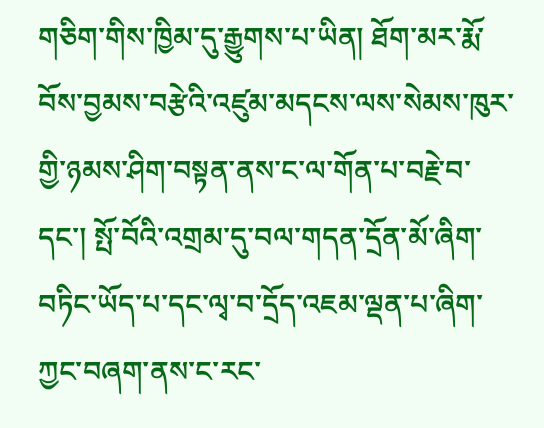གཅིག་གིས་ཁྱིམ་དུ་རྒྱུགས་པ་ཡིན། ཐོག་མར་རྨོ་བོས་བྱམས་བརྩེའི་འཛུམ་མདངས་ལས་སེམས་ཁུར་གྱི་ཉམས་ཤིག་བསྟན་ནས་ང་ལ་གོན་པ་བརྗེ་བ་དང་། སྤོ་བོའི་འགྲམ་དུ་བལ་གདན་དྲོན་མོ་ཞིག་བཏིང་ཡོད་པ་དང་ལྭ་བ་དྲོད་འཇམ་ལྡན་པ་ཞིག་ཀྱང་བཞག་ནས་ང་རང་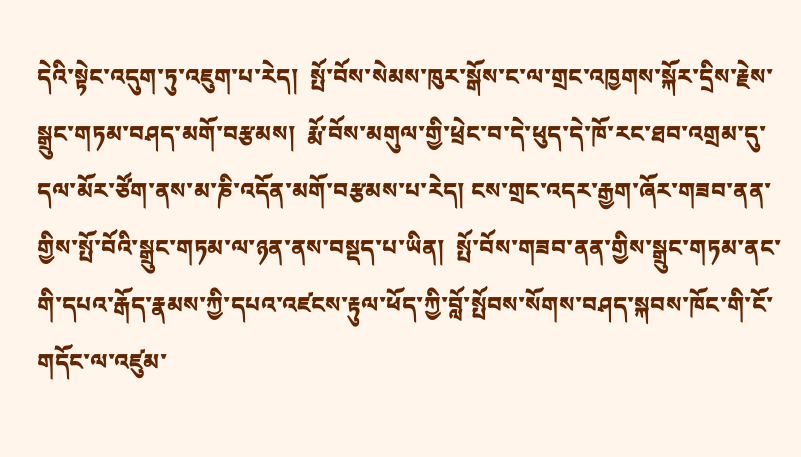དེའི་སྟེང་འདུག་ཏུ་འཇུག་པ་རེད།  སྤོ་བོས་སེམས་ཁུར་སྒོས་ང་ལ་གྲང་འཁྱགས་སྐོར་དྲིས་རྗེས་སྒྲུང་གཏམ་བཤད་མགོ་བརྩམས།  རྨོ་བོས་མགུལ་གྱི་ཕྲེང་བ་དེ་ཕུད་དེ་ཁོ་རང་ཐབ་འགྲམ་དུ་དལ་མོར་ཙོག་ནས་མ་ཎི་འདོན་མགོ་བརྩམས་པ་རེད། ངས་གྲང་འདར་རྒྱག་ཞོར་གཟབ་ནན་གྱིས་སྤོ་བོའི་སྒྲུང་གཏམ་ལ་ཉན་ནས་བསྡད་པ་ཡིན།  སྤོ་བོས་གཟབ་ནན་གྱིས་སྒྲུང་གཏམ་ནང་གི་དཔའ་རྒོད་རྣམས་ཀྱི་དཔའ་འཛངས་རྟུལ་ཕོད་ཀྱི་བློ་སྤོབས་སོགས་བཤད་སྐབས་ཁོང་གི་ངོ་གདོང་ལ་འཛུམ་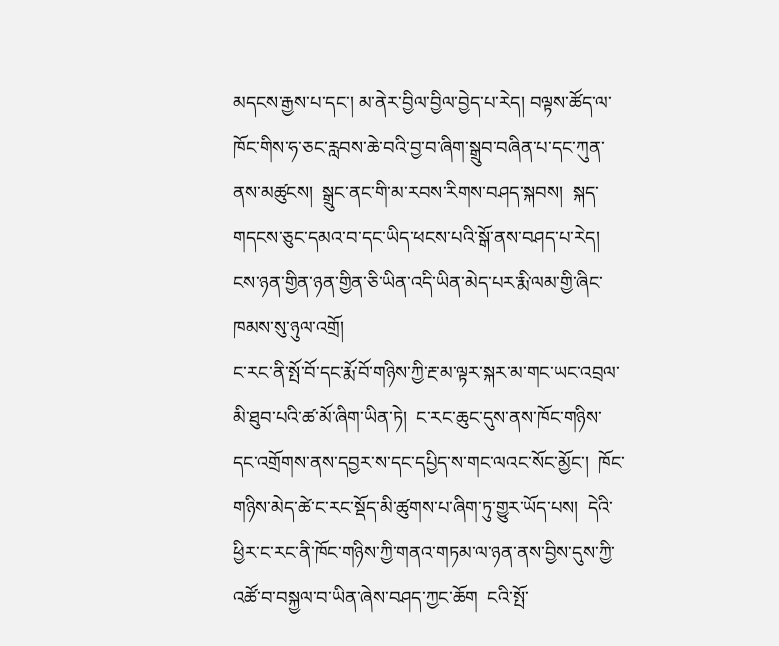མདངས་རྒྱས་པ་དང་། མ་ནེར་བྱིལ་བྱིལ་བྱེད་པ་རེད། བལྟས་ཚོད་ལ་ཁོང་གིས་ཧ་ཅང་རླབས་ཆེ་བའི་བྱ་བ་ཞིག་སྒྲུབ་བཞིན་པ་དང་ཀུན་ནས་མཚུངས།  སྒྲུང་ནང་གི་མ་རབས་རིགས་བཤད་སྐབས།  སྐད་གདངས་ཅུང་དམའ་བ་དང་ཡིད་ཕངས་པའི་སྒོ་ནས་བཤད་པ་རེད།   ངས་ཉན་གྱིན་ཉན་གྱིན་ཅི་ཡིན་འདི་ཡིན་མེད་པར་རྨི་ལམ་གྱི་ཞིང་ཁམས་སུ་ཉུལ་འགྲོ།
ང་རང་ནི་སྤོ་བོ་དང་རྨོ་བོ་གཉིས་ཀྱི་རྔ་མ་ལྟར་སྐར་མ་གང་ཡང་འབྲལ་མི་ཐུབ་པའི་ཚ་མོ་ཞིག་ཡིན་ཏེ།  ང་རང་ཆུང་དུས་ནས་ཁོང་གཉིས་དང་འགྲོགས་ནས་དབྱར་ས་དང་དཔྱིད་ས་གང་ལའང་སོང་མྱོང་།  ཁོང་གཉིས་མེད་ཚེ་ང་རང་སྡོད་མི་ཚུགས་པ་ཞིག་ཏུ་གྱུར་ཡོད་པས།  དེའི་ཕྱིར་ང་རང་ནི་ཁོང་གཉིས་ཀྱི་གནའ་གཏམ་ལ་ཉན་ནས་བྱིས་དུས་ཀྱི་འཚོ་བ་བསྐྱལ་བ་ཡིན་ཞེས་བཤད་ཀྱང་ཆོག  ངའི་སྤོ་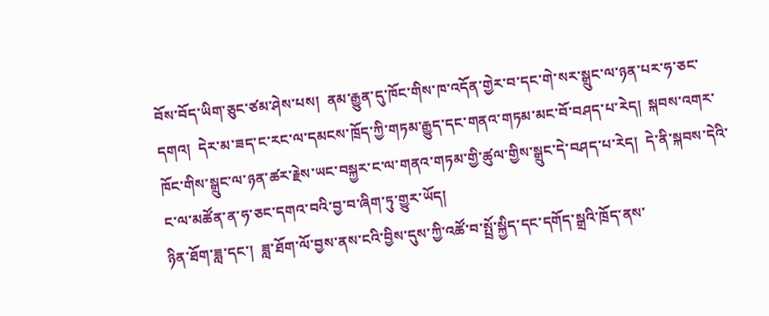བོས་བོད་ཡིག་ཅུང་ཙམ་ཤེས་པས།  ནམ་རྒྱུན་དུ་ཁོང་གིས་ཁ་འདོན་གྱེར་བ་དང་གེ་སར་སྒྲུང་ལ་ཉན་པར་ཧ་ཅང་དགའ།  དེར་མ་ཟད་ང་རང་ལ་དམངས་ཁྲོད་ཀྱི་གཏམ་རྒྱུད་དང་གནའ་གཏམ་མང་བོ་བཤད་པ་རེད།  སྐབས་འགར་ཁོང་གིས་སྒྲུང་ལ་ཉན་ཚར་རྗེས་ཡང་བསྐྱར་ང་ལ་གནའ་གཏམ་གྱི་ཚུལ་གྱིས་སྒྲུང་དེ་བཤད་པ་རེད།  དེ་ནི་སྐབས་དེའི་ང་ལ་མཚོན་ན་ཧ་ཅང་དགའ་བའི་བྱ་བ་ཞིག་ཏུ་གྱུར་ཡོད།
ཉིན་ཐོག་ཟླ་དང་།  ཟླ་ཐོག་ལོ་བྱས་ནས་ངའི་བྱིས་དུས་ཀྱི་འཚོ་བ་སྤྲོ་སྐྱིད་དང་དགོད་སྒྲའི་ཁྲོད་ནས་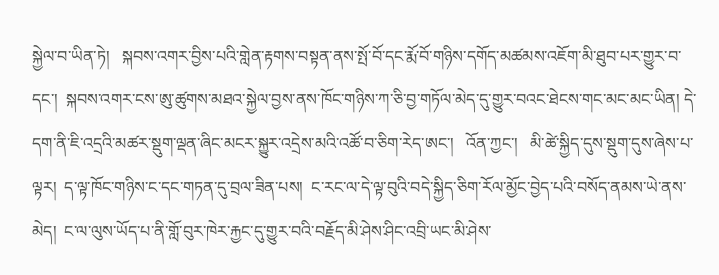སྐྱེལ་བ་ཡིན་ཏེ།   སྐབས་འགར་བྱིས་པའི་གླེན་རྟགས་བསྟན་ནས་སྤོ་བོ་དང་རྨོ་བོ་གཉིས་དགོད་མཚམས་འཇོག་མི་ཐུབ་པར་གྱུར་བ་དང་།  སྐབས་འགར་ངས་ཨུ་ཚུགས་མཐའ་སྐྱེལ་བྱས་ནས་ཁོང་གཉིས་ཀ་ཅི་བྱ་གཏོལ་མེད་དུ་གྱུར་བའང་ཐེངས་གང་མང་མང་ཡིན། དེ་དག་ནི་ཇི་འདྲའི་མཚར་སྡུག་ལྡན་ཞིང་མངར་སྐྱུར་འདྲེས་མའི་འཚོ་བ་ཅིག་རེད་ཨང་།   འོན་ཀྱང་།   མི་ཚེ་སྐྱིད་དུས་སྡུག་དུས་ཞེས་པ་ལྟར།  ད་ལྟ་ཁོང་གཉིས་ང་དང་གཏན་དུ་བྲལ་ཟིན་པས།  ང་རང་ལ་དེ་ལྟ་བུའི་བདེ་སྐྱིད་ཅིག་རོལ་མྱོང་བྱེད་པའི་བསོད་ནམས་ཡེ་ནས་མེད།  ང་ལ་ལུས་ཡོད་པ་ནི་གློ་བུར་ཁེར་རྐྱང་དུ་གྱུར་བའི་བརྗོད་མི་ཤེས་ཤིང་འབྲི་ཡང་མི་ཤེས་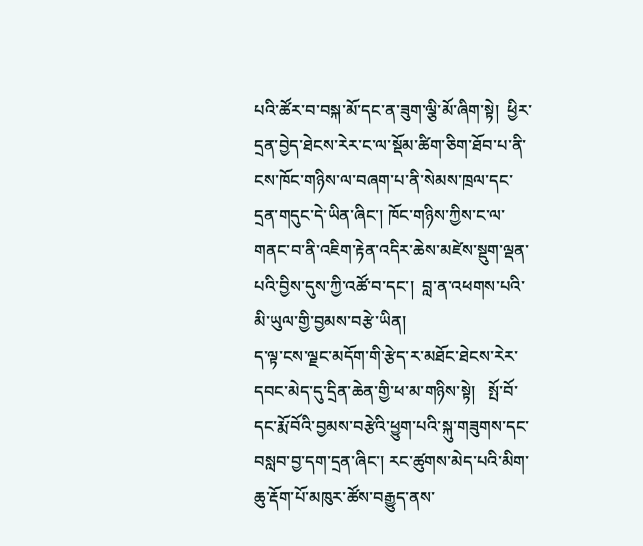པའི་ཚོར་བ་བསྐ་མོ་དང་ན་ཟུག་ལྕི་མོ་ཞིག་སྟེ།  ཕྱིར་དྲན་བྱེད་ཐེངས་རེར་ང་ལ་སྡོམ་ཚིག་ཅིག་ཐོབ་པ་ནི་ངས་ཁོང་གཉིས་ལ་བཞག་པ་ནི་སེམས་ཁྲལ་དང་དྲན་གདུང་དེ་ཡིན་ཞིང་། ཁོང་གཉིས་ཀྱིས་ང་ལ་གནང་བ་ནི་འཇིག་རྟེན་འདིར་ཆེས་མཛེས་སྡུག་ལྡན་པའི་བྱིས་དུས་ཀྱི་འཚོ་བ་དང་།  བླ་ན་འཕགས་པའི་མི་ཡུལ་གྱི་བྱམས་བརྩེ་ཡིན།
ད་ལྟ་ངས་ལྗང་མདོག་གི་རྩེད་ར་མཐོང་ཐེངས་རེར་དབང་མེད་དུ་དྲིན་ཆེན་གྱི་ཕ་མ་གཉིས་སྟེ།   སྤོ་བོ་དང་རྨོ་བོའི་བྱམས་བརྩེའི་ཕྱུག་པའི་སྐུ་གཟུགས་དང་བསླབ་བྱ་དག་དྲན་ཞིང་། རང་ཚུགས་མེད་པའི་མིག་ཆུ་རྡོག་པོ་མཁུར་ཚོས་བརྒྱུད་ནས་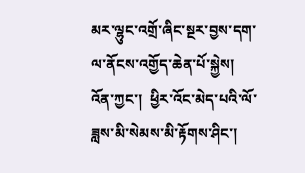མར་ལྷུང་འགྲོ་ཞིང་སྔར་བྱས་དག་ལ་ནོངས་འགྱོད་ཆེན་པོ་སྐྱེས།   འོན་ཀྱང་།  ཕྱིར་འོང་མེད་པའི་ལོ་ཟླས་མི་སེམས་མི་རྟོགས་ཤིང་།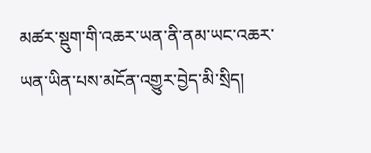མཚར་སྡུག་གི་འཆར་ཡན་ནི་ནམ་ཡང་འཆར་ཡན་ཡིན་པས་མངོན་འགྱུར་བྱེད་མི་སྲིད།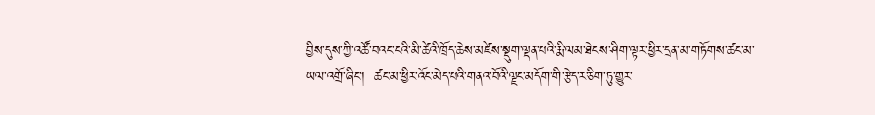བྱིས་དུས་ཀྱི་འཚོ་བའང་ངའི་མི་ཚེའི་ཁྲོད་ཆེས་མཛེས་སྡུག་ལྡན་པའི་རྨི་ལམ་ཐེངས་ཤིག་ལྟར་ཕྱིར་དྲན་མ་གཏོགས་ཚང་མ་ཡལ་འགྲོ་ཞིང་།  ཚང་མ་ཕྱིར་འོང་མེད་པའི་གནའ་བོའི་ལྗང་མདོག་གི་རྩེད་ར་ཅིག་ཏུ་གྱུར་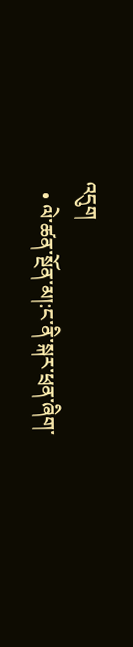འདུག
  • ལེ་ཚན་སྔོན་མ།:ང་ནི་སྐར་ཕྲན་ཞིག་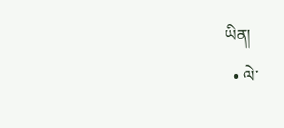ཡིན།
  • ལེ་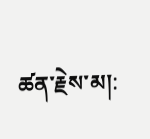ཚན་རྗེས་མ།: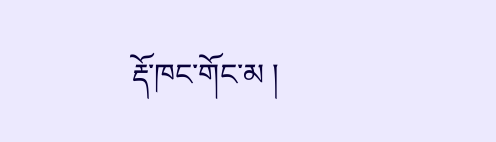རྡོ་ཁང་གོང་མ །